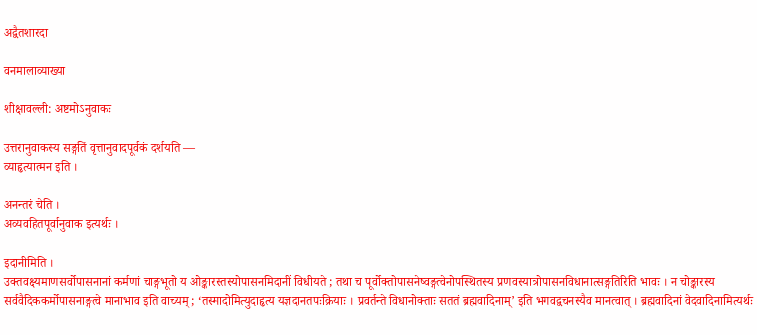अद्वैतशारदा

वनमालाव्याख्या

शीक्षावल्ली: अष्टमोऽनुवाकः

उत्तरानुवाकस्य सङ्गतिं वृत्तानुवादपूर्वकं दर्शयति —
व्याहृत्यात्मन इति ।

अनन्तरं चेति ।
अव्यवहितपूर्वानुवाक इत्यर्थः ।

इदानीमिति ।
उक्तवक्ष्यमाणसर्वोपासनानां कर्मणां चाङ्गभूतो य ओङ्कारस्तस्योपासनमिदानीं विधीयते ; तथा च पूर्वोक्तोपासनेष्वङ्गत्वेनोपस्थितस्य प्रणवस्यात्रोपासनविधानात्सङ्गतिरिति भावः । न चोङ्कारस्य सर्ववैदिककर्मोपासनाङ्गत्वे मानाभाव इति वाच्यम् ; ‘तस्मादोमित्युदाहृत्य यज्ञदानतपःक्रियाः । प्रवर्तन्ते विधानोक्ताः सततं ब्रह्मवादिनाम्’ इति भगवद्वचनस्यैव मानत्वात् । ब्रह्मवादिनां वेदवादिनामित्यर्थः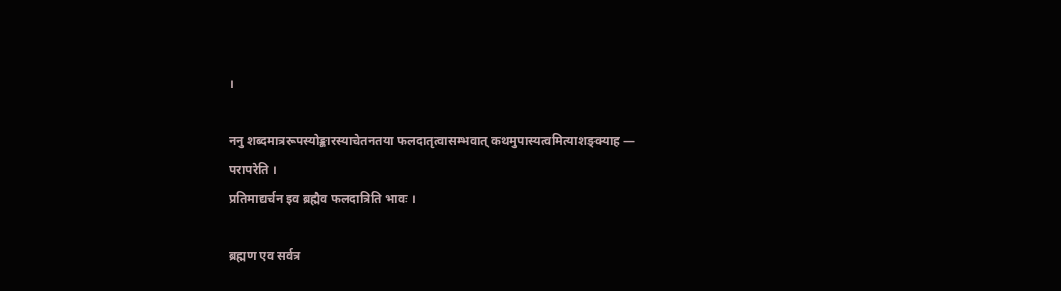।

ननु शब्दमात्ररूपस्योङ्कारस्याचेतनतया फलदातृत्वासम्भवात् कथमुपास्यत्वमित्याशङ्क्याह —
परापरेति ।
प्रतिमाद्यर्चन इव ब्रह्मैव फलदात्रिति भावः ।

ब्रह्मण एव सर्वत्र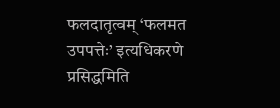फलदातृत्वम् ‘फलमत उपपत्तेः’ इत्यधिकरणे प्रसिद्धमिति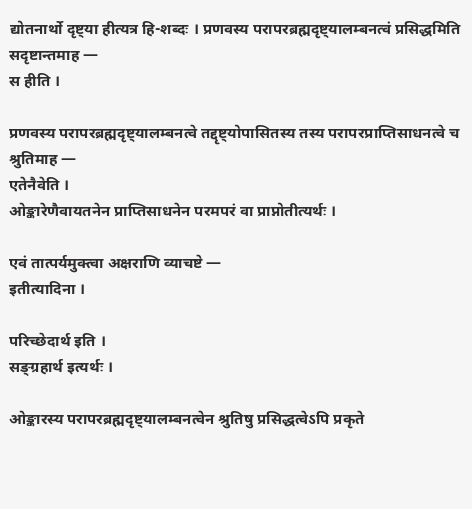द्योतनार्थो दृष्ट्या हीत्यत्र हि-शब्दः । प्रणवस्य परापरब्रह्मदृष्ट्यालम्बनत्वं प्रसिद्धमिति सदृष्टान्तमाह —
स हीति ।

प्रणवस्य परापरब्रह्मदृष्ट्यालम्बनत्वे तद्दृष्ट्योपासितस्य तस्य परापरप्राप्तिसाधनत्वे च श्रुतिमाह —
एतेनैवेति ।
ओङ्कारेणैवायतनेन प्राप्तिसाधनेन परमपरं वा प्राप्नोतीत्यर्थः ।

एवं तात्पर्यमुक्त्वा अक्षराणि व्याचष्टे —
इतीत्यादिना ।

परिच्छेदार्थ इति ।
सङ्ग्रहार्थ इत्यर्थः ।

ओङ्कारस्य परापरब्रह्मदृष्ट्यालम्बनत्वेन श्रुतिषु प्रसिद्धत्वेऽपि प्रकृते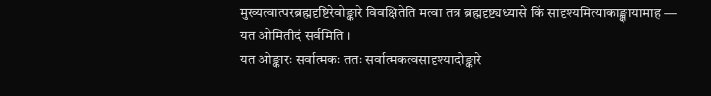मुख्यत्वात्परब्रह्मदृष्टिरेवोङ्कारे विवक्षितेति मत्वा तत्र ब्रह्मदृष्ट्यध्यासे किं सादृश्यमित्याकाङ्क्षायामाह —
यत ओमितीदं सर्वमिति ।
यत ओङ्कारः सर्वात्मकः ततः सर्वात्मकत्वसादृश्यादोङ्कारे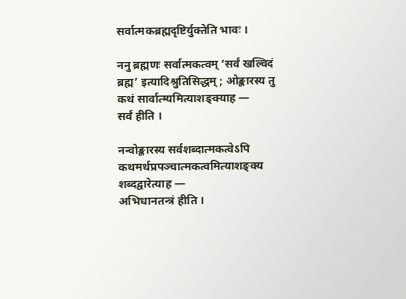सर्वात्मकब्रह्मदृष्टिर्युक्तेति भावः ।

ननु ब्रह्मणः सर्वात्मकत्वम् ‘सर्वं खल्विदं ब्रह्म’ इत्यादिश्रुतिसिद्धम् ; ओङ्कारस्य तु कथं सार्वात्म्यमित्याशङ्क्याह —
सर्वं हीति ।

नन्वोङ्कारस्य सर्वशब्दात्मकत्वेऽपि कथमर्थप्रपञ्चात्मकत्वमित्याशङ्क्य शब्दद्वारेत्याह —
अभिधानतन्त्रं हीति ।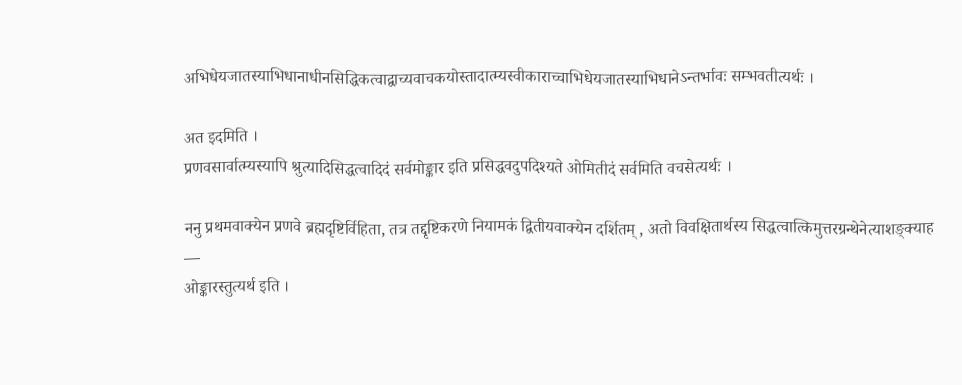अभिधेयजातस्याभिधानाधीनसिद्धिकत्वाद्वाच्यवाचकयोस्तादात्म्यस्वीकाराच्चाभिधेयजातस्याभिधानेऽन्तर्भावः सम्भवतीत्यर्थः ।

अत इदमिति ।
प्रणवसार्वात्म्यस्यापि श्रुत्यादिसिद्धत्वादिदं सर्वमोङ्कार इति प्रसिद्धवदुपदिश्यते ओमितीदं सर्वमिति वचसेत्यर्थः ।

ननु प्रथमवाक्येन प्रणवे ब्रह्मदृष्टिर्विहिता, तत्र तद्दृष्टिकरणे नियामकं द्वितीयवाक्येन दर्शितम् , अतो विवक्षितार्थस्य सिद्धत्वात्किमुत्तरग्रन्थेनेत्याशङ्क्याह —
ओङ्कारस्तुत्यर्थ इति ।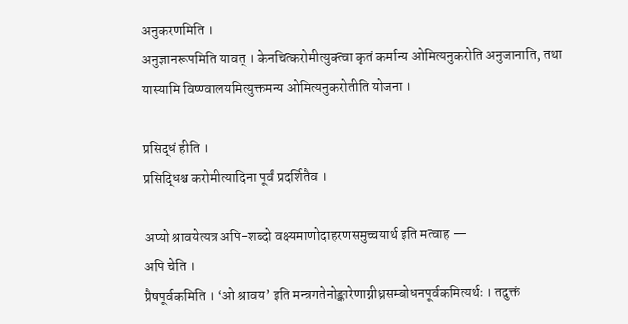अनुकरणमिति ।
अनुज्ञानरूपमिति यावत् । केनचित्करोमीत्युक्त्वा कृतं कर्मान्य ओमित्यनुकरोति अनुजानाति, तथा यास्यामि विष्ण्वालयमित्युक्तमन्य ओमित्यनुकरोतीति योजना ।

प्रसिद्धं हीति ।
प्रसिद्धिश्च करोमीत्यादिना पूर्वं प्रदर्शितैव ।

अप्यो श्रावयेत्यत्र अपि-शब्दो वक्ष्यमाणोदाहरणसमुच्चयार्थ इति मत्वाह —
अपि चेति ।
प्रैषपूर्वकमिति । ‘ओ श्रावय’ इति मन्त्रगतेनोङ्कारेणाग्नीध्रसम्बोधनपूर्वकमित्यर्थः । तदुक्तं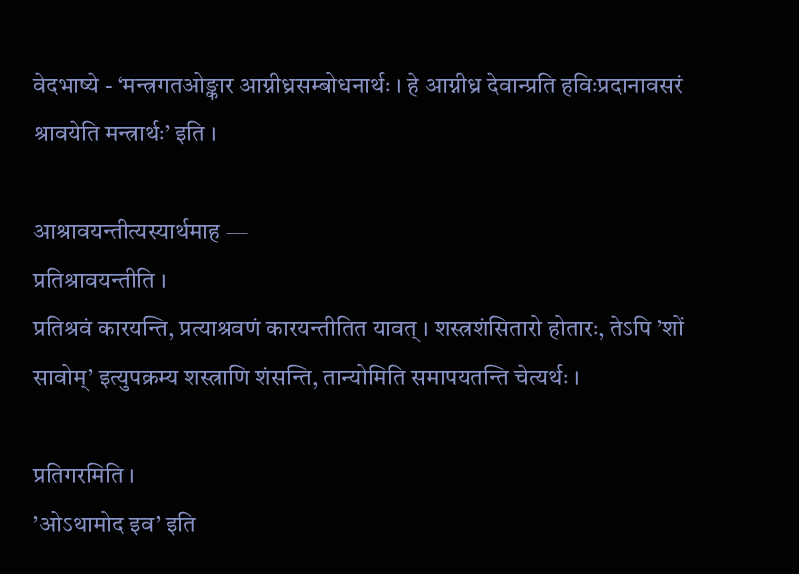वेदभाष्ये - ‘मन्त्रगतओङ्कार आग्नीध्रसम्बोधनार्थः । हे आग्नीध्र देवान्प्रति हविःप्रदानावसरं श्रावयेति मन्त्रार्थः’ इति ।

आश्रावयन्तीत्यस्यार्थमाह —
प्रतिश्रावयन्तीति ।
प्रतिश्रवं कारयन्ति, प्रत्याश्रवणं कारयन्तीतित यावत् । शस्त्रशंसितारो होतारः, तेऽपि ’शों सावोम्’ इत्युपक्रम्य शस्त्राणि शंसन्ति, तान्योमिति समापयतन्ति चेत्यर्थः ।

प्रतिगरमिति ।
’ओऽथामोद इव’ इति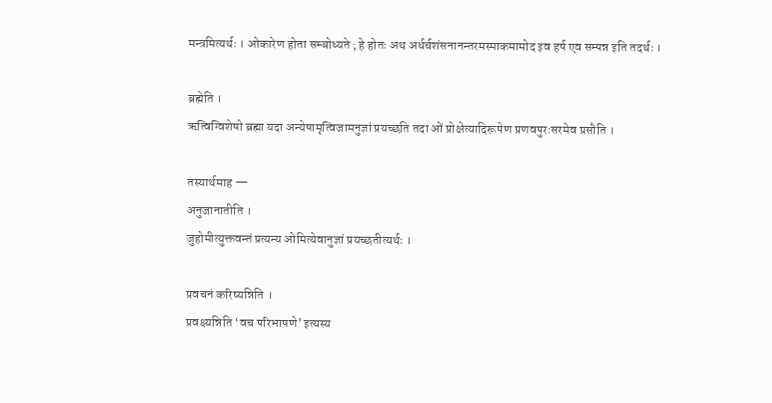मन्त्रमित्यर्थः । ओकारेण होता सम्बोध्यते ; हे होतः अथ अर्धर्चशंसनानन्तरमस्माकमामोद इव हर्ष एव सम्पन्न इति तदर्थः ।

ब्रह्मेति ।
ऋत्विग्विशेषो ब्रह्मा यदा अन्येषामृत्विजामनुज्ञां प्रयच्छति तदा ओं प्रोक्षेत्यादिरूपेण प्रणवपुरःसरमेव प्रसौति ।

तस्यार्थमाह —
अनुजानातीति ।
जुहोमीत्युक्तवन्तं प्रत्यन्य ओमित्येवानुज्ञां प्रयच्छतीत्यर्थः ।

प्रवचनं करिष्यन्निति ।
प्रवक्ष्यन्निति ‘वच परिभाषणे’ इत्यस्य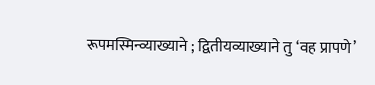रूपमस्मिन्व्याख्याने ; द्वितीयव्याख्याने तु ‘वह प्रापणे’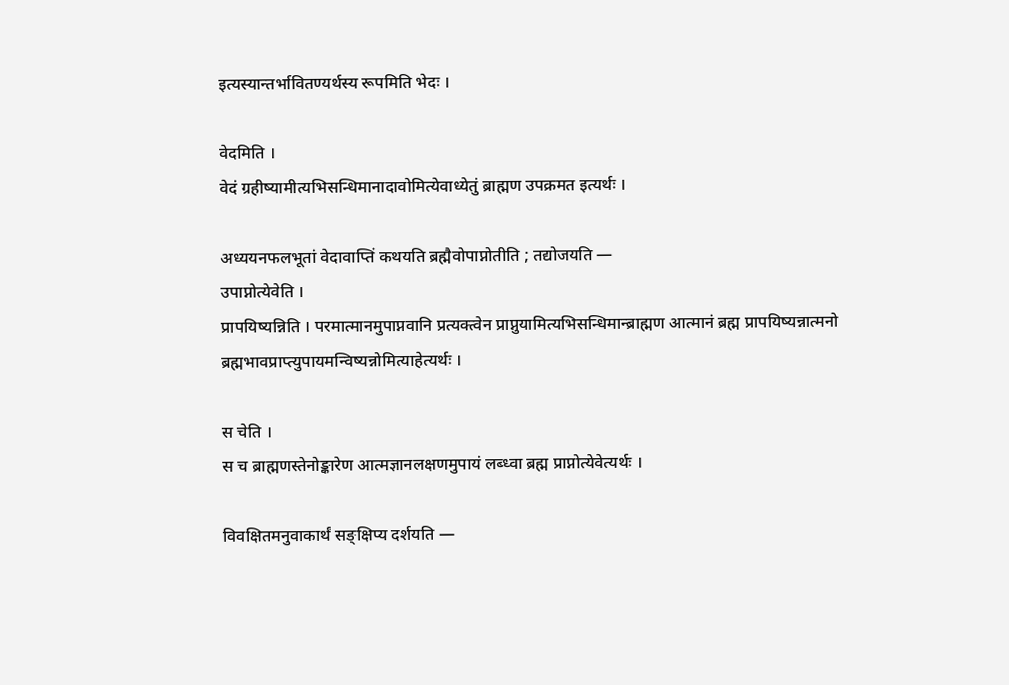इत्यस्यान्तर्भावितण्यर्थस्य रूपमिति भेदः ।

वेदमिति ।
वेदं ग्रहीष्यामीत्यभिसन्धिमानादावोमित्येवाध्येतुं ब्राह्मण उपक्रमत इत्यर्थः ।

अध्ययनफलभूतां वेदावाप्तिं कथयति ब्रह्मैवोपाप्नोतीति ; तद्योजयति —
उपाप्नोत्येवेति ।
प्रापयिष्यन्निति । परमात्मानमुपाप्नवानि प्रत्यक्त्वेन प्राप्नुयामित्यभिसन्धिमान्ब्राह्मण आत्मानं ब्रह्म प्रापयिष्यन्नात्मनो ब्रह्मभावप्राप्त्युपायमन्विष्यन्नोमित्याहेत्यर्थः ।

स चेति ।
स च ब्राह्मणस्तेनोङ्कारेण आत्मज्ञानलक्षणमुपायं लब्ध्वा ब्रह्म प्राप्नोत्येवेत्यर्थः ।

विवक्षितमनुवाकार्थं सङ्क्षिप्य दर्शयति —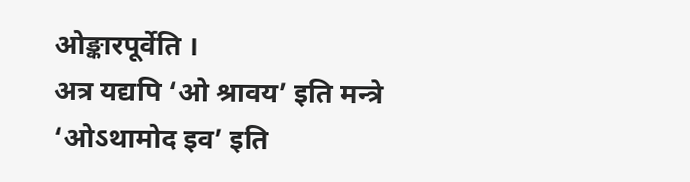ओङ्कारपूर्वेति ।
अत्र यद्यपि ‘ओ श्रावय’ इति मन्त्रे ‘ओऽथामोद इव’ इति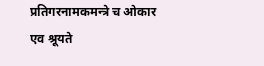प्रतिगरनामकमन्त्रे च ओकार एव श्रूयते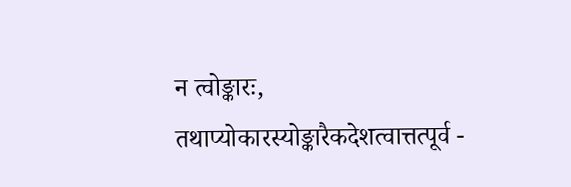न त्वोङ्कारः, तथाप्योकारस्योङ्कारैकदेशत्वात्तत्पूर्व -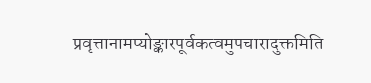प्रवृत्तानामप्योङ्कारपूर्वकत्वमुपचारादुक्तमिति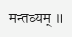मन्तव्यम् ॥